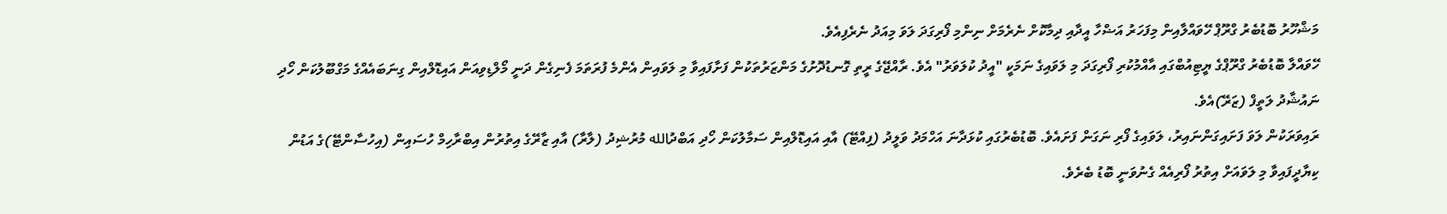މަޝްހޫރު ބޮޑުބެރު ގްރޫޕް ހޭވައްލާއިން މިފަހަރު އަޟްހާ އީދާއި ދިމާކޮށް ނެރެމަށް ނިންމި ފޯރިގަދަ ލަވަ މިއަދު ނެރެފިއެވެ.
ހޭވައްލާ ބޮޑުބެރު ގްރޫޕްގެ ޔީޓިއުބްގައި އާއްމުކުރި ފޯރިގަދަ މި ލަވައިގެ ނަމަކީ "އީދު ކުލަވަރު" އެވެ. ރާއްޖޭގެ ރީތި ގޮނޑުދޮށުގެ މަންޒަރުތަކުން ފަށާފައިވާ މި ލަވައިން އެންމެ ފުރަތަމަ ފެނިގެން ދަނީ މޯލްޑިވިއަން އައިޑޮލްއިން ގިނަބައެއްގެ މަގްބޫލުކަން ހޯދި ނައުޝާދު ލަތީފް (ޒަރޭ)އެވެ.
ރައިވަރަކުން ލަވަ ފަށައިގަންނައިރު، ލަވައިގެ ފޯރި ނަގަން ފަށައެވެ. ބޮޑުބެރުގައި ކުޅަދާނަ އަހްމަދު ވަލީދު (ފިއްޓޭ) އާއި އައިޑޮލްއިން ސަމާލުކަން ހޯދި އަބްދުالله މުރުޝިދު (ލާރާ) އާއި ޒާރޭގެ އިތުރުން އިބްރާހިމް ހުސައިން (އިހުސާންޓޭ)ގެ އަޑުން ކިޔާދީފައިވާ މި ލަވައަށް އިތުރު ފޯރިއެއް ގެނުވަނީ ބޮޑު ބެރެވެ.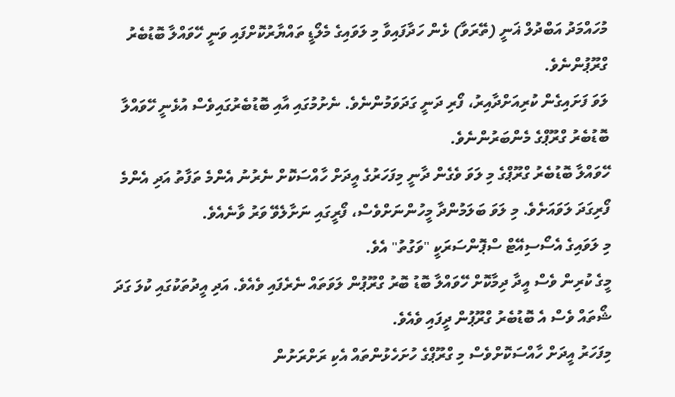މުހައްމަދު އަބްދުލް ޣަނީ (ތޭރަވާ) ޅެން ހަދާފައިވާ މި ލަވައިގެ މެލޯޑީ ތައްޔާރުކޮށްފައި ވަނީ ހޭވައްލާ ބޮޑުބެރު ގްރޫޕުންނެވެ.
ލަވަ ފަށައިގެން ކުރިއަށްދާއިރު، ފޯރި ދަނީ ގަދަވަމުންނެވެ. ނެށުމުގައި އާއި ބޮޑުބެރުގައިވެސް އުޅެނީ ހޭވައްލާ ބޮޑުބެރު ގްރޫޕްގެ މެންބަރުންނެވެ.
ހޭވައްލާ ބޮޑުބެރު ގްރޫޕްގެ މި ލަވަ ވެގެން ދާނީ މިފަހަރުގެ އީދަށް ހާއްސަކޮށް ނެރުނު އެންމެ ތަފާތު އަދި އެންމެ ފޯރިގަދަ ލަވައަށެވެ. މި ލަވަ ބަލަމުންދާ މީހުންނަށްވެސް، ފޯރީގައި ނަށާލެވޭ ވަރު ވާނެއެވެ.
މި ލަވައިގެ އެސޯސިއޭޓް ސްޕޮންސަރަކީ "ވަގުތު" އެވެ.
މީގެ ކުރިން ވެސް އީދާ ދިމާކޮށް ހޭވައްލާ ބޮޑު ބޮރު ގްރޫޕުން ލަވަތައް ނެރެފައި ވެއެވެ. އަދި އީދުތަކުގައި ކުލަ ގަދަ ޝޯތައް ވެސް އެ ބޮޑުބެރު ގްރޫޕުން ދީފައި ވެއެވެ.
މިފަހަރު އީދަށް ހާއްސަކޮށްވެސް މި ގްރޫޕްގެ ހުށަހެޅުންތައް އެކި ރަށްރަށުން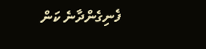ފެނިގެންދާނެ ކަން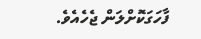ފާހަގަކޮށްލަން ޖެހެއެވެ.